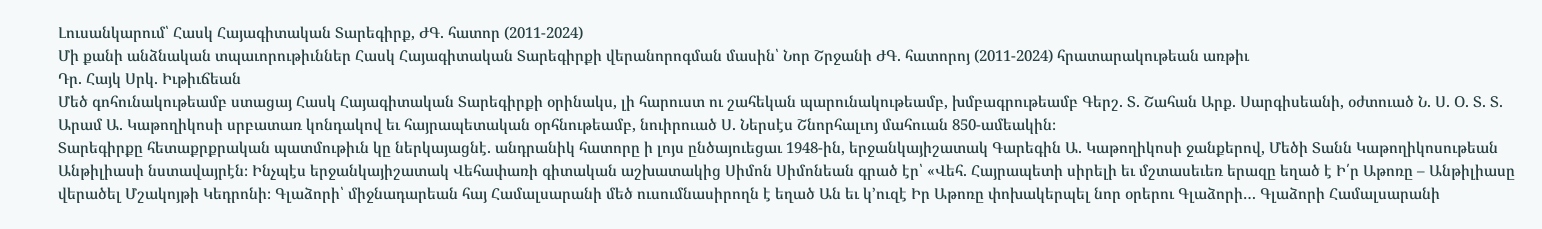Լուսանկարում՝ Հասկ Հայագիտական Տարեգիրք, ԺԳ. հատոր (2011-2024)
Մի քանի անձնական տպաւորութիւններ Հասկ Հայագիտական Տարեգիրքի վերանորոգման մասին՝ Նոր Շրջանի ԺԳ. հատորոյ (2011-2024) հրատարակութեան առթիւ
Դր. Հայկ Սրկ. Իւթիւճեան
Մեծ գոհունակութեամբ ստացայ Հասկ Հայագիտական Տարեգիրքի օրինակս, լի հարուստ ու շահեկան պարունակութեամբ, խմբագրութեամբ Գերշ. Տ. Շահան Արք. Սարգիսեանի, օժտուած Ն. Ս. Օ. Տ. Տ. Արամ Ա. Կաթողիկոսի սրբատառ կոնդակով եւ հայրապետական օրհնութեամբ, նուիրուած Ս. Ներսէս Շնորհալւոյ մահուան 850-ամեակին։
Տարեգիրքը հետաքրքրական պատմութիւն կը ներկայացնէ. անդրանիկ հատորը ի լոյս ընծայուեցաւ 1948-ին, երջանկայիշատակ Գարեգին Ա. Կաթողիկոսի ջանքերով, Մեծի Տանն Կաթողիկոսութեան Անթիլիասի նստավայրէն։ Ինչպէս երջանկայիշատակ Վեհափառի գիտական աշխատակից Սիմոն Սիմոնեան գրած էր՝ «Վեհ. Հայրապետի սիրելի եւ մշտասեւեռ երազը եղած է Ի՛ր Աթոռը – Անթիլիասը վերածել Մշակոյթի Կեդրոնի։ Գլաձորի՝ միջնադարեան հայ Համալսարանի մեծ ուսումնասիրողն է եղած Ան եւ կ՚ուզէ Իր Աթոռը փոխակերպել նոր օրերու Գլաձորի… Գլաձորի Համալսարանի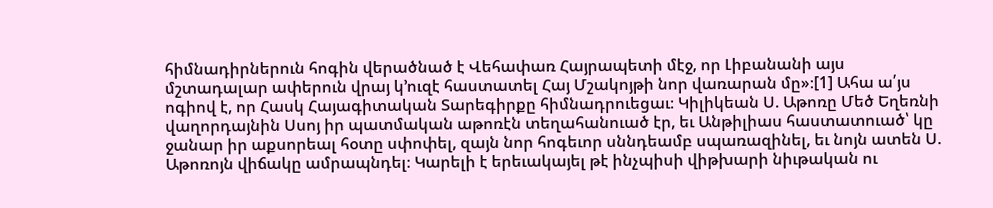հիմնադիրներուն հոգին վերածնած է Վեհափառ Հայրապետի մէջ, որ Լիբանանի այս մշտադալար ափերուն վրայ կ՚ուզէ հաստատել Հայ Մշակոյթի նոր վառարան մը»։[1] Ահա ա՛յս ոգիով է, որ Հասկ Հայագիտական Տարեգիրքը հիմնադրուեցաւ։ Կիլիկեան Ս. Աթոռը Մեծ Եղեռնի վաղորդայնին Սսոյ իր պատմական աթոռէն տեղահանուած էր, եւ Անթիլիաս հաստատուած՝ կը ջանար իր աքսորեալ հօտը սփոփել, զայն նոր հոգեւոր սննդեամբ սպառազինել, եւ նոյն ատեն Ս. Աթոռոյն վիճակը ամրապնդել։ Կարելի է երեւակայել թէ ինչպիսի վիթխարի նիւթական ու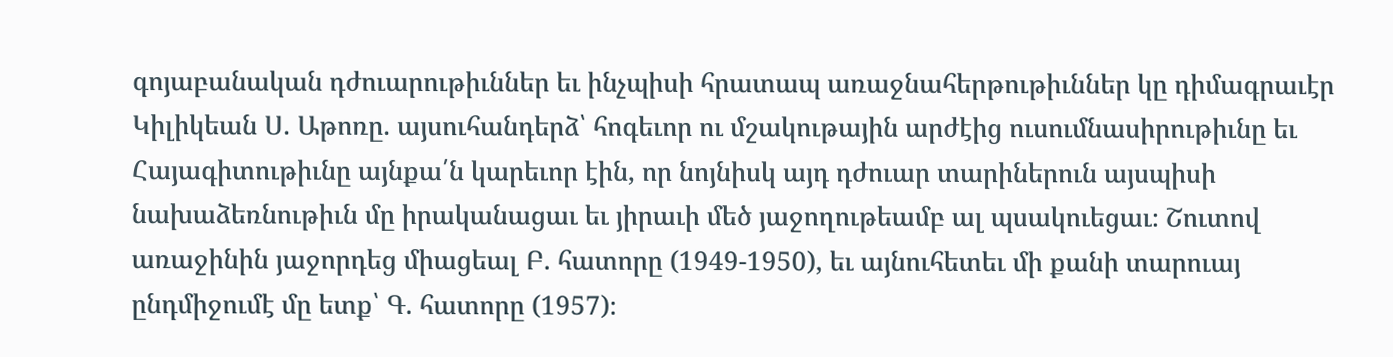գոյաբանական դժուարութիւններ եւ ինչպիսի հրատապ առաջնահերթութիւններ կը դիմագրաւէր Կիլիկեան Ս. Աթոռը. այսուհանդերձ՝ հոգեւոր ու մշակութային արժէից ուսումնասիրութիւնը եւ Հայագիտութիւնը այնքա՛ն կարեւոր էին, որ նոյնիսկ այդ դժուար տարիներուն այսպիսի նախաձեռնութիւն մը իրականացաւ եւ յիրաւի մեծ յաջողութեամբ ալ պսակուեցաւ։ Շուտով առաջինին յաջորդեց միացեալ Բ. հատորը (1949-1950), եւ այնուհետեւ մի քանի տարուայ ընդմիջումէ մը ետք՝ Գ. հատորը (1957)։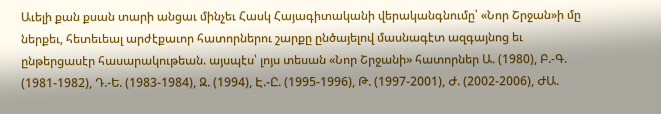Աւելի քան քսան տարի անցաւ մինչեւ Հասկ Հայագիտականի վերականգնումը՝ «Նոր Շրջան»ի մը ներքեւ, հետեւեալ արժէքաւոր հատորներու շարքը ընծայելով մասնագէտ ազգայնոց եւ ընթերցասէր հասարակութեան. այսպէս՝ լոյս տեսան «Նոր Շրջանի» հատորներ Ա. (1980), Բ.-Գ. (1981-1982), Դ.-Ե. (1983-1984), Զ. (1994), Է.-Ը. (1995-1996), Թ. (1997-2001), Ժ. (2002-2006), ԺԱ.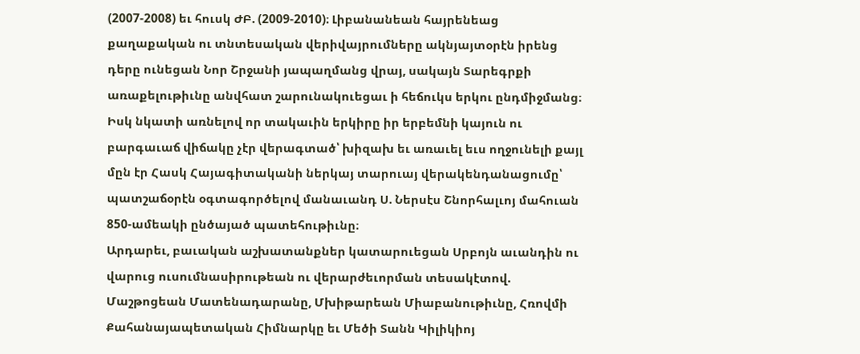(2007-2008) եւ հուսկ ԺԲ. (2009-2010)։ Լիբանանեան հայրենեաց քաղաքական ու տնտեսական վերիվայրումները ակնյայտօրէն իրենց դերը ունեցան Նոր Շրջանի յապաղմանց վրայ, սակայն Տարեգրքի առաքելութիւնը անվհատ շարունակուեցաւ ի հեճուկս երկու ընդմիջմանց։ Իսկ նկատի առնելով որ տակաւին երկիրը իր երբեմնի կայուն ու բարգաւաճ վիճակը չէր վերագտած՝ խիզախ եւ առաւել եւս ողջունելի քայլ մըն էր Հասկ Հայագիտականի ներկայ տարուայ վերակենդանացումը՝ պատշաճօրէն օգտագործելով մանաւանդ Ս. Ներսէս Շնորհալւոյ մահուան 850-ամեակի ընծայած պատեհութիւնը։
Արդարեւ, բաւական աշխատանքներ կատարուեցան Սրբոյն աւանդին ու վարուց ուսումնասիրութեան ու վերարժեւորման տեսակէտով. Մաշթոցեան Մատենադարանը, Մխիթարեան Միաբանութիւնը, Հռովմի Քահանայապետական Հիմնարկը եւ Մեծի Տանն Կիլիկիոյ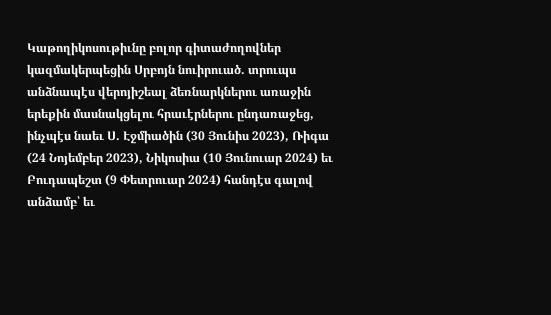Կաթողիկոսութիւնը բոլոր գիտաժողովներ կազմակերպեցին Սրբոյն նուիրուած. տրուպս անձնապէս վերոյիշեալ ձեռնարկներու առաջին երեքին մասնակցելու հրաւէրներու ընդառաջեց, ինչպէս նաեւ Ս. Էջմիածին (30 Յունիս 2023), Ռիգա (24 Նոյեմբեր 2023), Նիկոսիա (10 Յունուար 2024) եւ Բուդապեշտ (9 Փետրուար 2024) հանդէս գալով անձամբ՝ եւ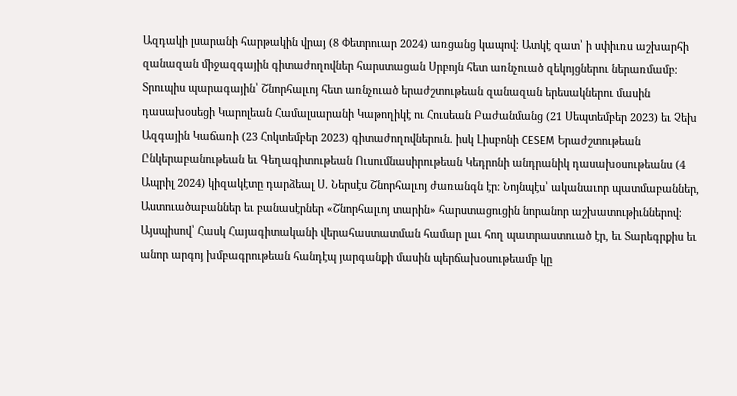Ազդակի լսարանի հարթակին վրայ (8 Փետրուար 2024) առցանց կապով։ Ատկէ զատ՝ ի սփիւռս աշխարհի զանազան միջազգային գիտաժողովներ հարստացան Սրբոյն հետ առնչուած զեկոյցներու ներառմամբ։ Տրուպիս պարագային՝ Շնորհալւոյ հետ առնչուած երաժշտութեան զանազան երեսակներու մասին դասախօսեցի Կարոլեան Համալսարանի Կաթողիկէ ու Հուսեան Բաժանմանց (21 Սեպտեմբեր 2023) եւ Չեխ Ազգային Կաճառի (23 Հոկտեմբեր 2023) գիտաժողովներուն. իսկ Լիսբոնի CESEM Երաժշտութեան Ընկերաբանութեան եւ Գեղագիտութեան Ուսումնասիրութեան Կեդրոնի անդրանիկ դասախօսութեանս (4 Ապրիլ 2024) կիզակէտը դարձեալ Ս. Ներսէս Շնորհալւոյ ժառանգն էր։ Նոյնպէս՝ ականաւոր պատմաբաններ, Աստուածաբաններ եւ բանասէրներ «Շնորհալւոյ տարին» հարստացուցին նորանոր աշխատութիւններով։ Այսպիսով՝ Հասկ Հայագիտականի վերահաստատման համար լաւ հող պատրաստուած էր, եւ Տարեգրքիս եւ անոր արգոյ խմբագրութեան հանդէպ յարգանքի մասին պերճախօսութեամբ կը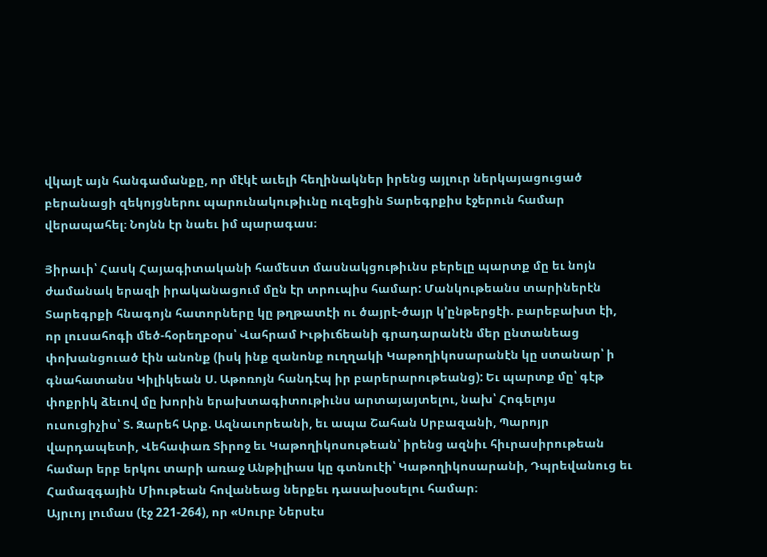վկայէ այն հանգամանքը, որ մէկէ աւելի հեղինակներ իրենց այլուր ներկայացուցած բերանացի զեկոյցներու պարունակութիւնը ուզեցին Տարեգրքիս էջերուն համար վերապահել։ Նոյնն էր նաեւ իմ պարագաս։

Յիրաւի՝ Հասկ Հայագիտականի համեստ մասնակցութիւնս բերելը պարտք մը եւ նոյն ժամանակ երազի իրականացում մըն էր տրուպիս համար: Մանկութեանս տարիներէն Տարեգրքի հնագոյն հատորները կը թղթատէի ու ծայրէ-ծայր կ՚ընթերցէի. բարեբախտ էի, որ լուսահոգի մեծ-հօրեղբօրս՝ Վահրամ Իւթիւճեանի գրադարանէն մեր ընտանեաց փոխանցուած էին անոնք (իսկ ինք զանոնք ուղղակի Կաթողիկոսարանէն կը ստանար՝ ի գնահատանս Կիլիկեան Ս. Աթոռոյն հանդէպ իր բարերարութեանց): Եւ պարտք մը՝ գէթ փոքրիկ ձեւով մը խորին երախտագիտութիւնս արտայայտելու, նախ՝ Հոգելոյս ուսուցիչիս՝ Տ. Զարեհ Արք. Ազնաւորեանի, եւ ապա Շահան Սրբազանի, Պարոյր վարդապետի, Վեհափառ Տիրոջ եւ Կաթողիկոսութեան՝ իրենց ազնիւ հիւրասիրութեան համար երբ երկու տարի առաջ Անթիլիաս կը գտնուէի՝ Կաթողիկոսարանի, Դպրեվանուց եւ Համազգային Միութեան հովանեաց ներքեւ դասախօսելու համար։
Այրւոյ լումաս (էջ 221-264), որ «Սուրբ Ներսէս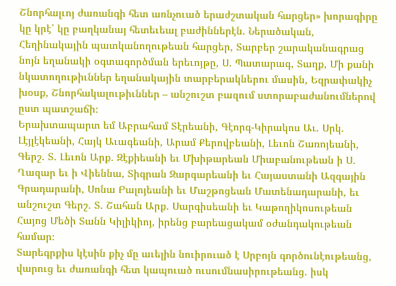Շնորհալւոյ ժառանգի հետ առնչուած երաժշտական հարցեր» խորագիրը կը կրէ՝ կը բաղկանայ հետեւեալ բաժիններէն. Ներածական, Հեղինակային պատկանողութեան հարցեր, Տարբեր շարականագրաց նոյն եղանակի օգտագործման երեւոյթը, Ս. Պատարագ, Տաղք, Մի քանի նկատողութիւններ եղանակային տարբերակներու մասին, Եզրափակիչ խօսք, Շնորհակալութիւններ – անշուշտ բազում ստորաբաժանումներով ըստ պատշաճի։
Երախտապարտ եմ Աբրահամ Տէրեանի, Գէորգ-Կիրակոս Աւ. Սրկ. Լէյլէկեանի, Հայկ Աւագեանի, Արամ Քերովբեանի, Լեւոն Շառոյեանի, Գերշ. Տ. Լեւոն Արք. Զէքիեանի եւ Մխիթարեան Միաբանութեան ի Ս. Ղազար եւ ի Վիեննա, Տիգրան Զարգարեանի եւ Հայաստանի Ազգային Գրադարանի, Սոնա Բալոյեանի եւ Մաշթոցեան Մատենադարանի, եւ անշուշտ Գերշ. Տ. Շահան Արք. Սարգիսեանի եւ Կաթողիկոսութեան Հայոց Մեծի Տանն Կիլիկիոյ, իրենց բարեացակամ օժանդակութեան համար։
Տարեգրքիս կէսին քիչ մը աւելին նուիրուած է Սրբոյն գործունէութեանց, վարուց եւ ժառանգի հետ կապուած ուսումնասիրութեանց. իսկ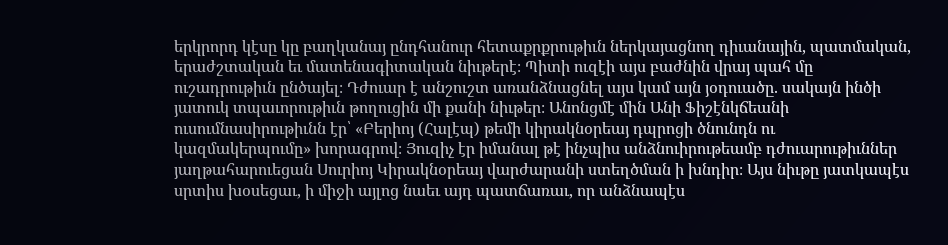երկրորդ կէսը կը բաղկանայ ընդհանուր հետաքրքրութիւն ներկայացնող դիւանային, պատմական, երաժշտական եւ մատենագիտական նիւթերէ։ Պիտի ուզէի այս բաժնին վրայ պահ մը ուշադրութիւն ընծայել։ Դժուար է անշուշտ առանձնացնել այս կամ այն յօդուածը. սակայն ինծի յատուկ տպաւորութիւն թողուցին մի քանի նիւթեր։ Անոնցմէ մին Անի Ֆիշէնկճեանի ուսումնասիրութիւնն էր՝ «Բերիոյ (Հալէպ) թեմի կիրակնօրեայ դպրոցի ծնունդն ու կազմակերպումը» խորագրով։ Յուզիչ էր իմանալ թէ ինչպիս անձնուիրութեամբ դժուարութիւններ յաղթահարուեցան Սուրիոյ Կիրակնօրեայ վարժարանի ստեղծման ի խնդիր։ Այս նիւթը յատկապէս սրտիս խօսեցաւ, ի միջի այլոց նաեւ այդ պատճառաւ, որ անձնապէս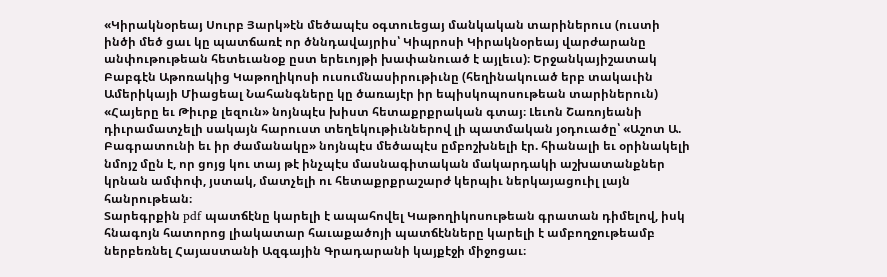«Կիրակնօրեայ Սուրբ Յարկ»էն մեծապէս օգտուեցայ մանկական տարիներուս (ուստի ինծի մեծ ցաւ կը պատճառէ որ ծննդավայրիս՝ Կիպրոսի Կիրակնօրեայ վարժարանը անփութութեան հետեւանօք ըստ երեւոյթի խափանուած է այլեւս)։ Երջանկայիշատակ Բաբգէն Աթոռակից Կաթողիկոսի ուսումնասիրութիւնը (հեղինակուած երբ տակաւին Ամերիկայի Միացեալ Նահանգները կը ծառայէր իր եպիսկոպոսութեան տարիներուն) «Հայերը եւ Թիւրք լեզուն» նոյնպէս խիստ հետաքրքրական գտայ։ Լեւոն Շառոյեանի դիւրամատչելի սակայն հարուստ տեղեկութիւններով լի պատմական յօդուածը՝ «Աշոտ Ա. Բագրատունի եւ իր ժամանակը» նոյնպէս մեծապէս ըմբոշխնելի էր. հիանալի եւ օրինակելի նմոյշ մըն է, որ ցոյց կու տայ թէ ինչպէս մասնագիտական մակարդակի աշխատանքներ կրնան ամփոփ, յստակ, մատչելի ու հետաքրքրաշարժ կերպիւ ներկայացուիլ լայն հանրութեան։
Տարեգրքին pdf պատճէնը կարելի է ապահովել Կաթողիկոսութեան գրատան դիմելով, իսկ հնագոյն հատորոց լիակատար հաւաքածոյի պատճէնները կարելի է ամբողջութեամբ ներբեռնել Հայաստանի Ազգային Գրադարանի կայքէջի միջոցաւ։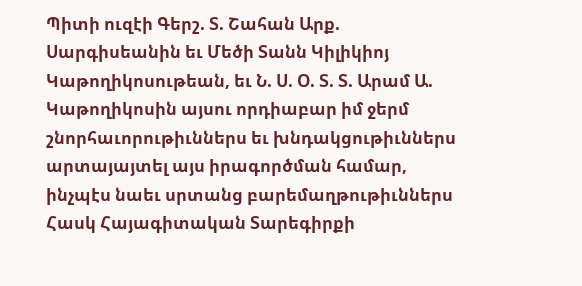Պիտի ուզէի Գերշ. Տ. Շահան Արք. Սարգիսեանին եւ Մեծի Տանն Կիլիկիոյ Կաթողիկոսութեան, եւ Ն. Ս. Օ. Տ. Տ. Արամ Ա. Կաթողիկոսին այսու որդիաբար իմ ջերմ շնորհաւորութիւններս եւ խնդակցութիւններս արտայայտել այս իրագործման համար, ինչպէս նաեւ սրտանց բարեմաղթութիւններս Հասկ Հայագիտական Տարեգիրքի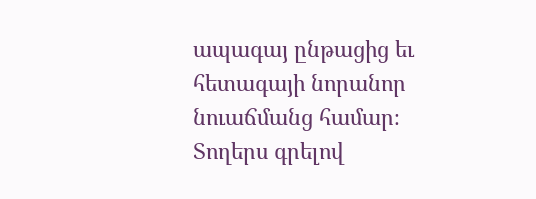ապագայ ընթացից եւ հետագայի նորանոր նուաճմանց համար։ Տողերս գրելով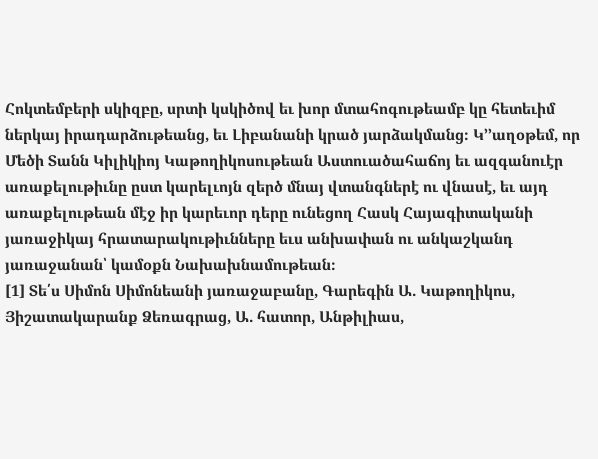Հոկտեմբերի սկիզբը, սրտի կսկիծով եւ խոր մտահոգութեամբ կը հետեւիմ ներկայ իրադարձութեանց, եւ Լիբանանի կրած յարձակմանց։ Կ՚՚աղօթեմ, որ Մեծի Տանն Կիլիկիոյ Կաթողիկոսութեան Աստուածահաճոյ եւ ազգանուէր առաքելութիւնը ըստ կարելւոյն զերծ մնայ վտանգներէ ու վնասէ, եւ այդ առաքելութեան մէջ իր կարեւոր դերը ունեցող Հասկ Հայագիտականի յառաջիկայ հրատարակութիւնները եւս անխափան ու անկաշկանդ յառաջանան՝ կամօքն Նախախնամութեան։
[1] Տե՛ս Սիմոն Սիմոնեանի յառաջաբանը, Գարեգին Ա. Կաթողիկոս, Յիշատակարանք Ձեռագրաց, Ա. հատոր, Անթիլիաս,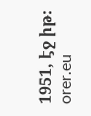1951, էջ իթ։
orer.eu